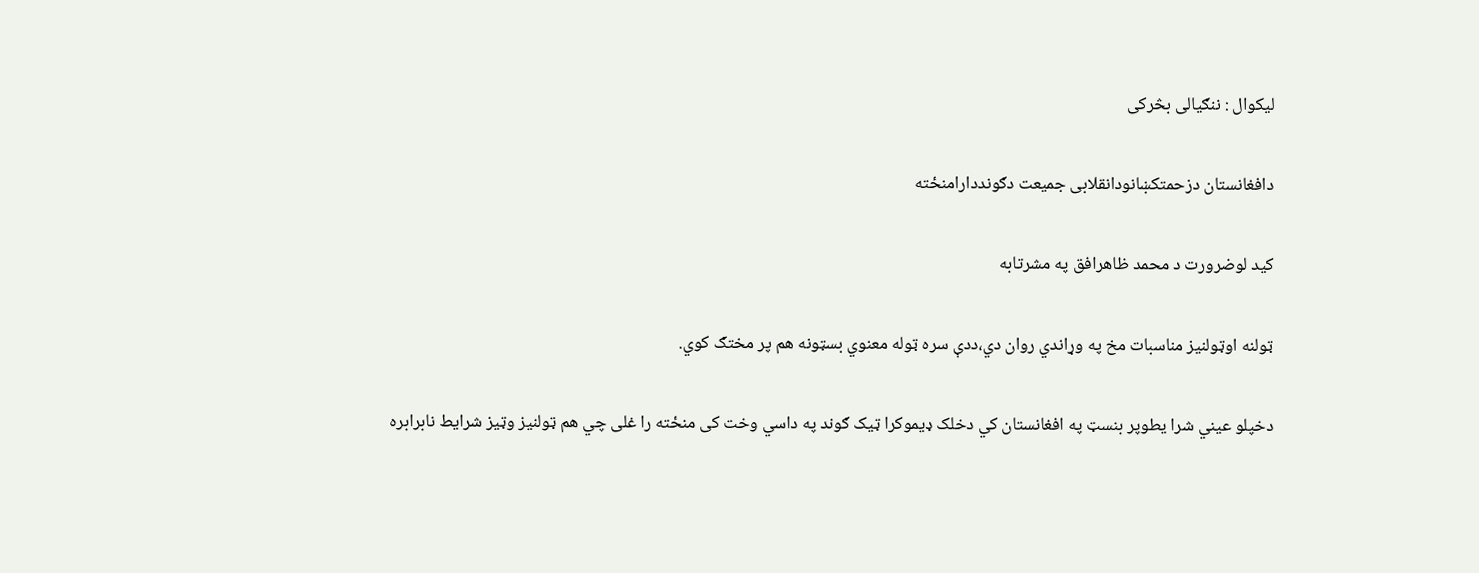لیکوال : ننګیالی بڅرکی

دافغانستان دزحمتکښانودانقلابی جمیعت دګونددارامنځته

کید لوضرورت د محمد ظاهرافق په مشرتابه

ټولنه اوټولنیز مناسبات مخ په وړاندي روان دي،ددې سره ټوله معنوي بسټونه هم پر مختګ کوي.

دخپلو عیني شرا یطوپر بنسټ په افغانستان کي دخلک ډیموکرا ټیک ګوند په داسي وخت کی منځته را غلی چي هم ټولنیز وټیز شرایط نابرابره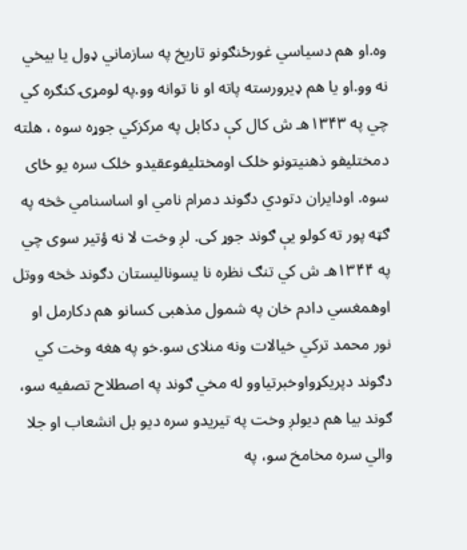وه.او هم دسیاسي غورځنګونو تاریخ په سازماني ډول یا بیخي نه وو.او یا هم ډیرورسته پاته او نا توانه وو.په لومړۍ کنګره کي چي په ۱۳۴۳هـ ش کال کې دکابل په مرکزکي جوړه سوه ، هلته دمختلیفو ذهنیتونو خلک اومختلیفوعقیدو خلک سره یو ځای سوه. اودایران دتودي دګوند دمرام نامي او اساسنامي څخه په ګټه پور ته کولو یې ګوند جوړ کی. لږ وخت لا نه ؤتیر سوی چي په ۱۳۴۴هـ ش کي تنګ نظره نا یسونالیستان دګوند څخه ووتل اوهمغسي دادم خان په شمول مذهبی کسانو هم دکارمل او نور محمد ترکي خیالات ونه منلای سو.خو په هغه وخت کي دګوند دپریکړواوخبرتیاوو له مخي ګوند په اصطلاح تصفیه سو، ګوند بیا هم دیولږ وخت په تیریدو سره دیو بل انشعاب او جلا والي سره مخامخ سو، په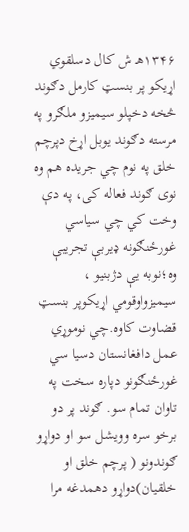۱۳۴۶هـ ش کال دسلقوي اړیکو پر بنسټ کارمل دګوند څخه دخپلو سیمیزو ملګرو په مرسته دګوند یوبل اړخ دپرچم خلق په نوم چي جریده هم وه نوی ګوند فعاله کی، په دې وخت کي چي سیاسي غورځنګونه ډیربې تجریبې وه؛نوبه یې دژبنیو ، سیمیزواوقومي اړیکوپر بنسټ قضاوت کاوه.چي نوموړي عمل دافغانستان دسیا سي غورځنګونو دپاره سخت په تاوان تمام سو. ګوند پر دو برخو سره وویشل سو او دواړو ګوندونو ( پرچم خلق او خلقیان)دواړو دهمدغه مرا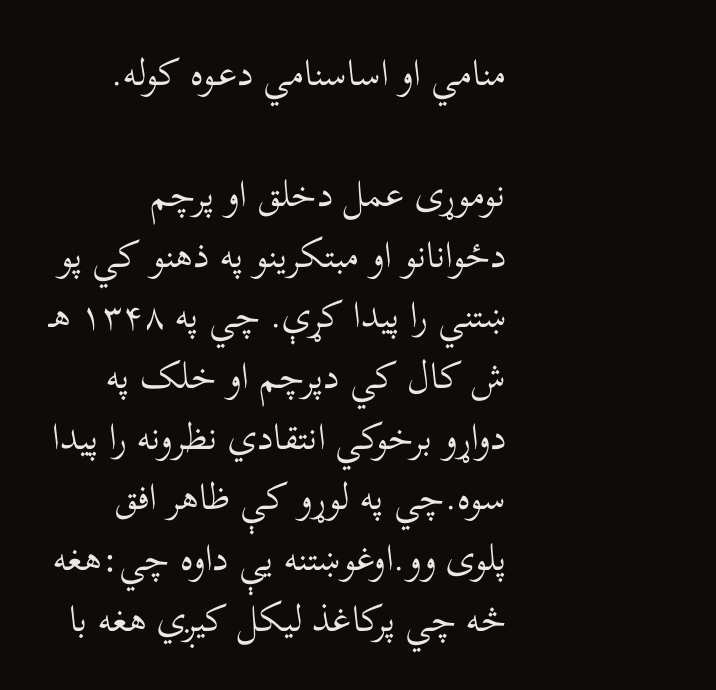منامي او اساسنامي دعـوه کوله.

نوموړی عمل دخلق او پرچم دځوانانو او مبتکرینو په ذهنو کي پو ښتني را پیدا کړې. چي په ۱۳۴۸ هـ ش کال کي دپرچم او خلک په دواړو برخوکي انتقادي نظرونه را پیدا سوه.چي په لوړو کې ظاهر افق پلوی وو.اوغوښتنه یې داوه چي:هغه څه چي پرکاغذ لیکل کیږي هغه با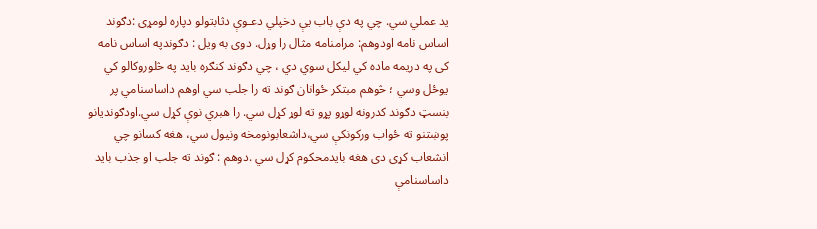ید عملي سي. چي په دې باب یې دخپلي دعـوې دثابتولو دپاره لومړی :دګوند اساس نامه اودوهم: مرامنامه مثال را وړل. دوی به ویل : دګوندپه اساس نامه کی په دریمه ماده کي لیکل سوي دي ، چي دګوند کنګره باید په څلوروکالو کي یوځل وسي ؛ څوهم مبتکر ځوانان ګوند ته را جلب سي اوهم داساسنامي پر بنسټ دګوند کدرونه لوړو پړو ته لوړ کړل سي. را هبري نوې کړل سي.اودګوندیانو پوښتنو ته ځواب ورکونکې سي،داشعابونومخه ونیول سي، هغه کسانو چي انشعاب کړی دی هغه بایدمحکوم کړل سي .دوهم : ګوند ته جلب او جذب باید داساسنامې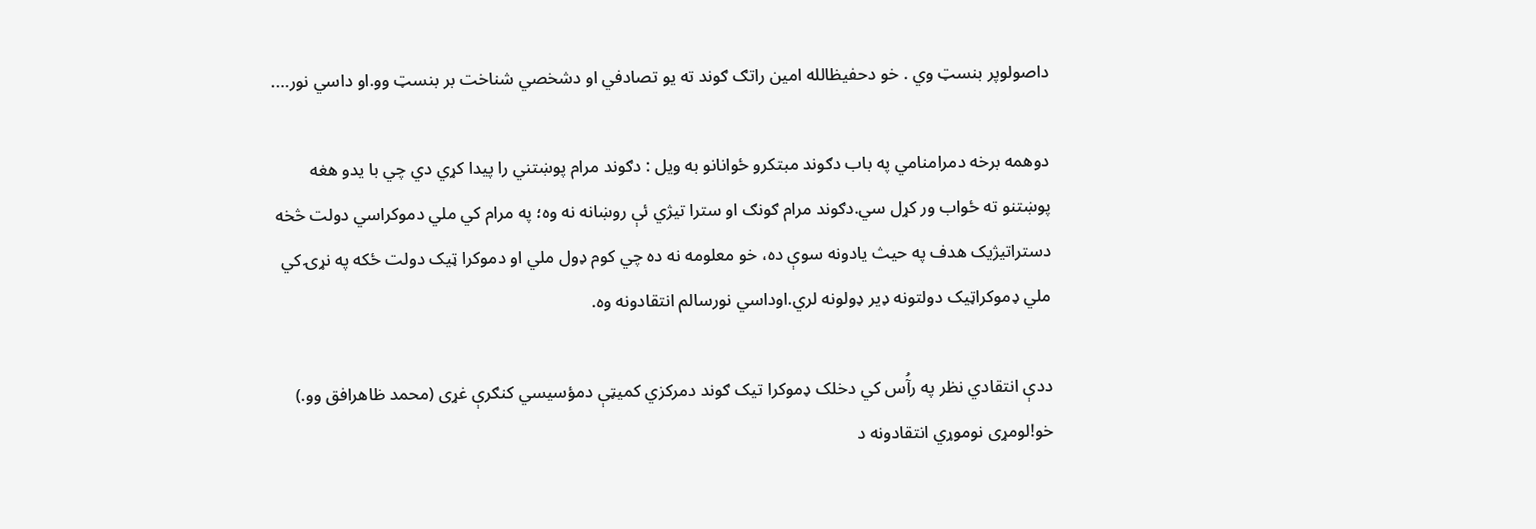داصولوپر بنسټ وي . خو دحفیظالله امین راتګ ګوند ته یو تصادفي او دشخصي شناخت بر بنسټ وو.او داسي نور….

دوهمه برخه دمرامنامي په باب دګوند مبتکرو ځوانانو به ویل : دګوند مرام پوښتني را پیدا کړي دي چي با یدو هغه پوښتنو ته ځواب ور کړل سي.دګوند مرام ګونګ او سترا تیژي ئې روښانه نه وه؛ په مرام کي ملي دموکراسي دولت څخه دستراتیژیک هدف په حیث یادونه سوې ده، خو معلومه نه ده چي کوم ډول ملي او دموکرا ټیک دولت ځکه په نړۍ کي ملي ډموکراټیک دولتونه ډیر ډولونه لري.اوداسي نورسالم انتقادونه وه.

ددې انتقادي نظر په رآُس کي دخلک ډموکرا تیک ګوند دمرکزي کمیټې دمؤسیسي کنګرې غړی (محمد ظاهرافق وو.) خو!لومړی نوموړي انتقادونه د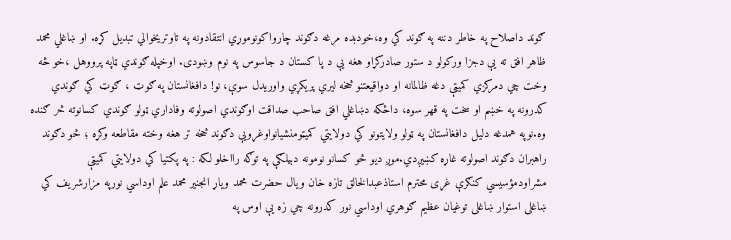ګوند داصلاح په خاطر دننه په ګوند کي وه،خودبده مرغه دګوند چارواکونوموړي انتقادونه په تاوتریخوالي تبدیل کړه. او ښاغلي محمد ظاهر افق ته یې دجزا ورکولو د ستور صادرکړاو هغه یې د پا کستان د جاسوس په نوم وښودی. اوخپله ګوندي ټاپه پرووهل ،خو څه وخت چي دمرکزي کمیټې دغه ظالمانه او دواقیعتنو څخه لیري پریکړي واوریدل سوې، نو! دافغانستان په ګوټ ، ګوټ کي ګوندي کدرونه په خښم او سخت په قهر سوه، داځکه دښاغلي افق صاحب صداقت اوګوندي اصولوته وفاداري ټولو ګوندي کسانوته څر ګنده وه.نوپه همدغه دلیل دافغانستان په ټولو ولایتونو کي دولایتي کمیټومنشیانواوغړویې دګوند څخه تر هغه وخته مقاطعه وکړه ؛ څو دګوند راهبران دګوند اصولوته غاړه کښیږدي.موږ دیو څو کسانو نومونه دبیلګې په توګه رااخلو لکه : په پکتیا کي دولایتي کمیټې مشراودمؤسیسي کنګرې غړی محترم استاذعبدالخالق تازه خان ویال حضرت محمد ویاړ انجنیر محمد علم اوداسي نورپه مزارشریف کي ښاغلی استوار ښاغلی توغیان عظیم ګوهري اوداسي نور کدرونه چي زه یې اوس په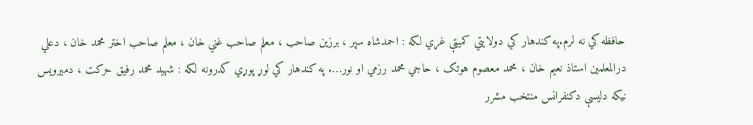حافظه کي نه لرم.په کندهار کي دولایتي کمیټې غړي لکه : احمدشاه سپر ، برزین صاحب ، معلم صاحب غني خان ، معلم صاحب اختر محمد خان ، دعلي درالمعلمین استاذ نعیم خان ، محمد معصوم هوتک ، حاجي محمد رزمي او نور…. په کندهار کي لوړ پوړي کدرونه لکه : شهید محمد رفیق حرکت ، دمیرویس نیکه دلیسې دکنفرانس منتخب مشرر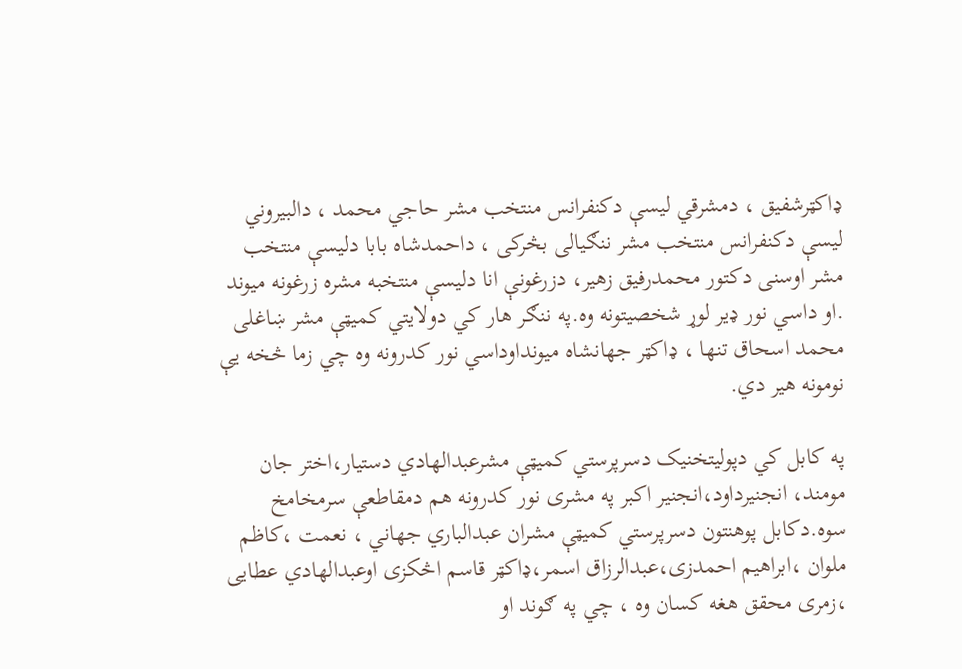ډاکټرشفیق ، دمشرقي لیسې دکنفرانس منتخب مشر حاجي محمد ، دالبیروني لیسې دکنفرانس منتخب مشر ننګیالی بڅرکی ، داحمدشاه بابا دلیسې منتخب مشر اوسنی دکتور محمدرفیق زهیر، دزرغونې انا دلیسې منتخبه مشره زرغونه میوند .او داسي نور ډیر لوړ شخصیتونه وه.په ننګر هار کي دولایتي کمیټې مشر ښاغلی محمد اسحاق تنها ، ډاکټر جهانشاه میونداوداسي نور کدرونه وه چي زما څخه یې نومونه هیر دي.

په کابل کي دپولیتخنیک دسرپرستي کمیټې مشرعبدالهادي دستیار،اختر جان مومند، انجنیرداود،انجنیر اکبر په مشری نور کدرونه هم دمقاطعې سرمخامخ سوه.دکابل پوهنتون دسرپرستي کمیټې مشران عبدالباري جهاني ، نعمت ،کاظم ملوان ،ابراهیم احمدزی،عبدالرزاق اسمر،ډاکټر قاسم اڅکزی اوعبدالهادي عطایی ،زمری محقق هغه کسان وه ، چي په ګوند او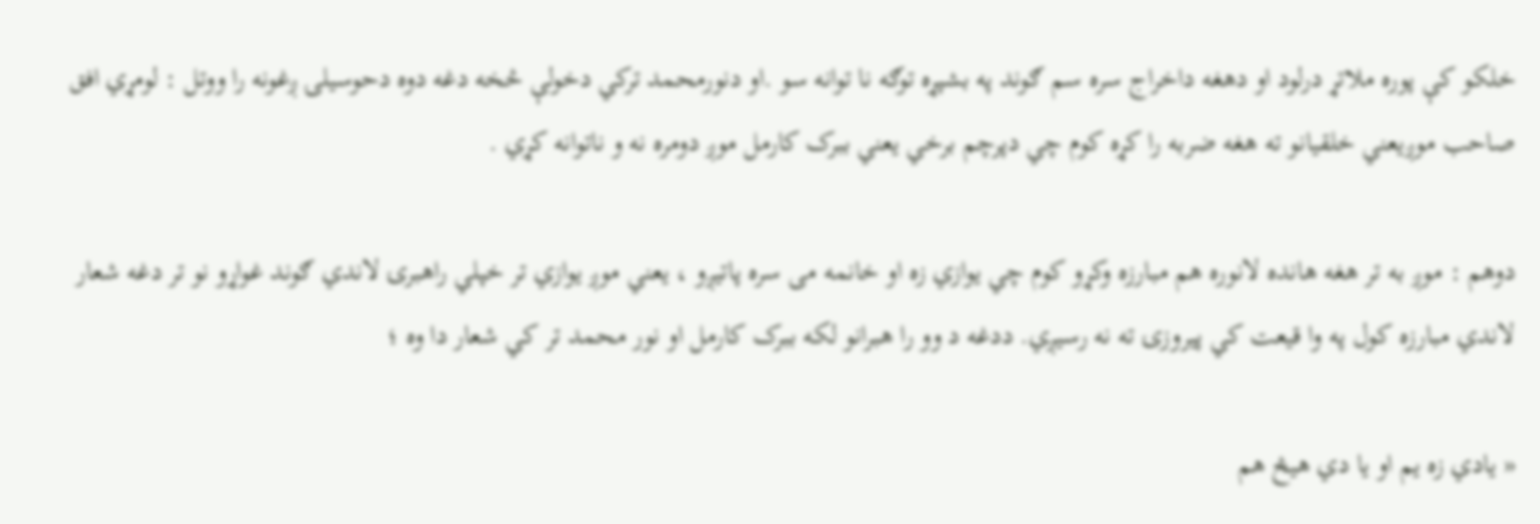خلکو کې پوره ملاتړ درلود او دهغه داخراج سره سم ګوند په بشپړه توګه نا توانه سو .او دنورمحمد ترکي دخولې څخه دغه دوه دحوسیلۍ ږغونه را ووتل : لومړي افق صاحب موږیعني خلقیانو ته هغه ضربه را کړه کوم چي دپرچم برخي یعني ببرک کارمل موږ دومره نه و ناتوانه کړي .

دوهم : موږ به تر هغه هانده لانوره هم مبارزه وکړو کوم چي یوازي زه او خانمه می سره پاتیږو ، یعني موږ یوازي تر خپلي راهبرۍ لاندي ګوند غواړو نو تر دغه شعار لاندي مبارزه کول په وا قیعت کي پيروزۍ ته نه رسیږي. ددغه د وو را هبرانو لکه ببرک کارمل او نور محمد تر کي شعار دا وه ؛

« یادي زه یم او یا دي هیڅ هم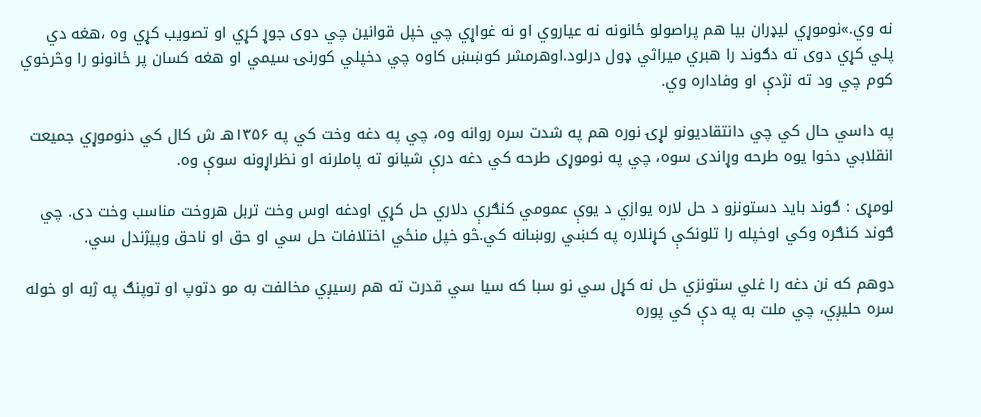نه وي.»نوموړي لیډران بیا هم پراصولو ځانونه نه عیاروي او نه غواړي چي خپل قوانین چي دوی جوړ کړي او تصویب کړي وه ،هغه دي پلي کړي دوی ته دګوند را هبري میراثي ډول درلود.اوهرمشر کوښښ کاوه چي دخپلي کورنۍ سیمي او هغه کسان پر ځانونو را وڅرخوي کوم چي ود ته نژدې او وفاداره وي.

په داسي حال کي چي دانتقادیونو لړۍ نوره هم په شدت سره روانه وه، چي په دغه وخت کي په ۱۳۵۶هـ ش کال کي دنوموړي جمیعت انقلابي دخوا یوه طرحه وړاندی سوه، چي په نوموړی طرحه کي دغه درې شیانو ته پاملرنه او نظراړونه سوې وه.

لومړی : ګوند باید دستونزو د حل لاره یوازي د یوې عمومي کنګرې دلاري حل کړي اودغه اوس وخت تربل هروخت مناسب وخت دی. چي ګوند کنګره وکي اوخپله را تلونکې کړنلاره په کښي روښانه کي.څو خپل منځي اختلافات حل سي او حق او ناحق وپیژندل سي.

دوهم که نن دغه را غلي ستونزي حل نه کړل سي نو سبا که سیا سي قدرت ته هم رسيږي مخالفت به مو دتوپ او توپنګ په ژبه او خوله سره حلیږي، چي ملت به په دې کي پوره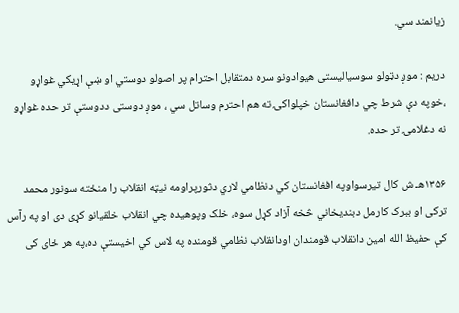زیانمند سي.

دریم : موږ دټولو سوسیالیستی هیوادونو سره دمتقابل احترام پر اصولو دوستي او ښې اړیکي غواړو ،خوپه دې شرط چي دافغانستان خپلواکۍ ته هم احترم وساتل سي ، موږ دوستی ددوستې تر حده غواړو نه دغلامۍ تر حده.

۱۳۵۶هـ ش کال تیرسواوپه افغانستان کي دنظامي لاري دثورپراومه نیټه انقلاب را منځته سونور محمد ترکی او ببرک کارمل دبندیخاني څخه آزاد کړل سوه، خلک وپوهیده چي انقلاب خلقیانو کړی دی او په رآس کې حفیظ الله امین دانقلاب قومندان اودانقلاب نظامي قومنده په لاس کي اخیستې ده،په هر ځای کی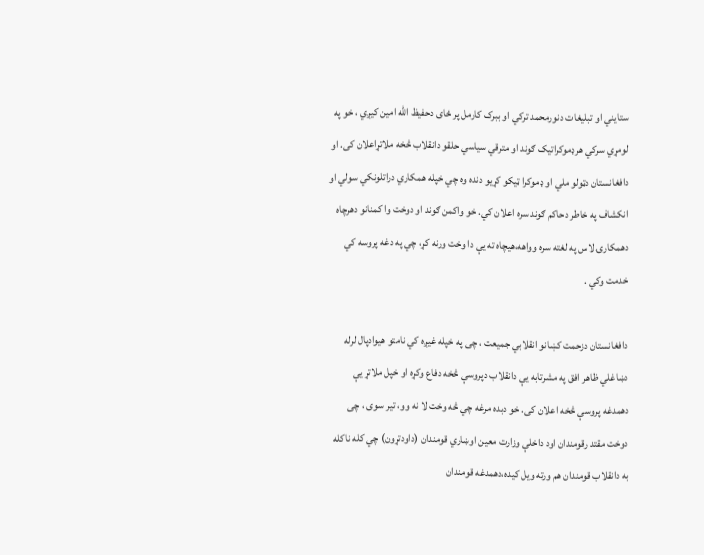ستایني او تبلیغات دنورمحمد ترکي او ببرک کارمل پر ځای دحفیظ الله امین کیږي ، خو په لومړي سرکي هرډموکراتیک ګوند او مترقي سیاسي حلقو دانقلاب څخه ملاتړاعلان کی. او دافغانستان دټولو ملي او ډموکرا ټیکو کړیو دنده وه چي خپله همکاري دراتلونکي سولي او انکشاف په خاطر دحاکم ګوند سره اعلان کي. خو واکمن ګوند او دوخت وا کمنانو دهرچاه دهمکارۍ لاس په لغته سره وواهه،هیچاه ته یې دا وخت ورنه کړ، چي په دغه پروسه کي خدمت وکي .

دافغانستان دزحمت کښانو انقلابي جمیعت ، چی په خپله غیږه کي نامتو هیوادپال لرله دښاغلي ظاهر افق په مشرتابه یې دانقلاب دپروسې څخه دفاع وکړه او خپل ملاتړ یې دهمدغه پروسې څخه اعلان کی. خو دبده مرغه چي څه وخت لا نه وو، تیر سوی ، چی دوخت مقتد رقومندان اود داخلې وزارت معین اوښاري قومندان (داودتړون) چي کله ناکله به دانقلاب قومندان هم ورته ویل کیده،دهمدغه قومندان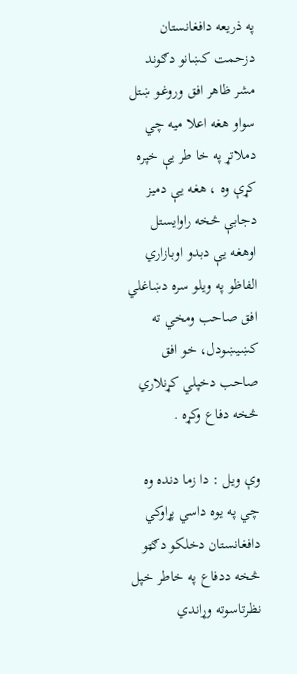په ذریعه دافغانستان دزحمت کښانو دګوند مشر ظاهر افق وروغـو ښتل سواو هغه اعلا میه چي دملاتړ په خا طر یې خپره کړې وه ، هغه یې دمیز دجابې څخه راوایستل اوهغه يې دبدو اوبازاري الفاظو په ویلو سره دښاغلي افق صاحب ومخي ته کښیښودل، خو افق صاحب دخپلي کړنلاري څخه دفاع وکړه .

وې ویل : دا زما دنده وه چي په یوه داسي پړاوکي دافغانستان دخلکو دګټو څخه ددفاع په خاطر خپل نظرتاسوته وړاندي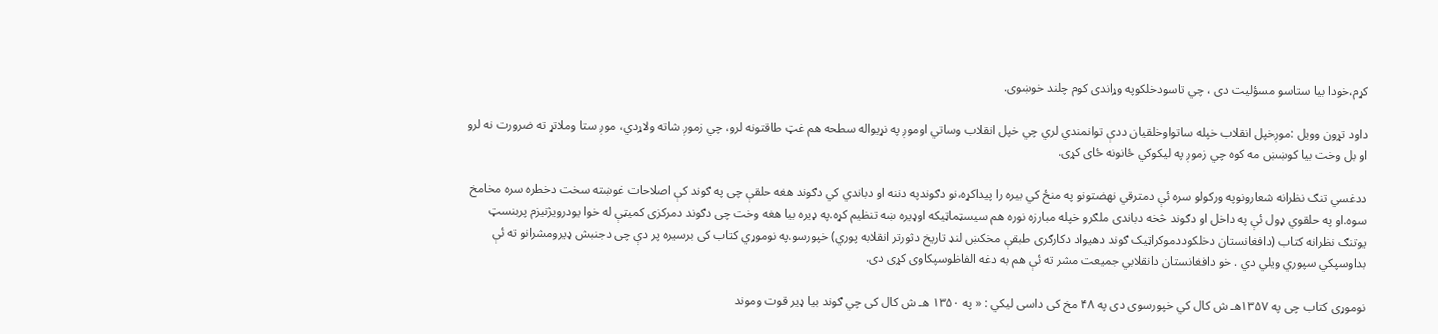کړم،خودا بیا ستاسو مسؤلیت دی ، چي تاسودخلکوپه وړاندی کوم چلند خوښوی.

داود تړون وویل :موږخپل انقلاب خپله ساتواوخلقیان ددې توانمندي لري چي خپل انقلاب وساتي اوموږ په نړیواله سطحه هم غټ طاقتونه لرو، چي زموږ شاته ولاړدي، موږ ستا وملاتړ ته ضرورت نه لرو او بل وخت بیا کوښښ مه کوه چي زموږ په لیکوکي ځانونه ځای کړی.

ددغسي تنګ نظرانه شعارونوپه ورکولو سره ئې دمترقي نهضتونو په منځ کي بیره را پیداکړه،نو دګوندپه دننه او دباندي کي دګوند هغه حلقې چی په ګوند کې اصلاحات غوښته سخت دخطره سره مخامخ سوه.او په حلقوي ډول ئې په داخل او دګوند څخه دباندی ملګرو خپله مبارزه نوره هم سیسټماټیکه اوډیره ښه تنظیم کړه.په ډیره بیا هغه وخت چی دګوند دمرکزی کمیټې له خوا یودرویژنیزم پربنسټ یوتنګ نظرانه کتاب (دافغانستان دخلکوددموکراټیک ګوند دهیواد دکارګری طبقې مخکښ لنډ تاریخ دثورتر انقلابه پوري) خپورسو.په نوموړي کتاب کی برسیره پر دې چی دجنبش ډیرومشرانو ته ئې بداوسپکي سپوري ویلي دي . خو دافغانستان دانقلابي جمیعت مشر ته ئې هم به دغه الفاظوسپکاوی کړی دی.

نوموړی کتاب چی په ۱۳۵۷هـ ش کال کي خپورسوی دی په ۴۸ مخ کی داسی لیکي : « په ۱۳۵۰ هـ ش کال کی چي ګوند بیا ډیر قوت وموند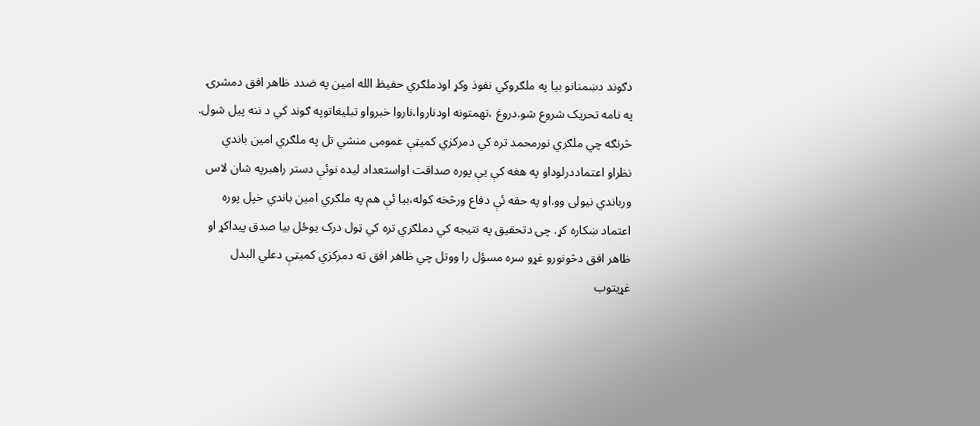دګوند دښمنانو بیا په ملګروکي نفوذ وکړ اودملګري حفیظ الله امین په ضدد ظاهر افق دمشرۍ په نامه تحریک شروع شو.دروغ ،تهمتونه اودناروا،ناروا خبرواو تبلیغاتوپه ګوند کي د ننه پیل شول. څرنګه چي ملګري نورمحمد تره کي دمرکزي کمیټې عمومی منشي تل په ملګري امین باندي نظراو اعتماددرلوداو په هغه کې یې پوره صداقت اواستعداد لیده نوئې دستر راهبرپه شان لاس ورباندي نیولی وو.او په حقه ئې دفاع ورڅخه کوله،بیا ئې هم په ملګري امین باندي خپل پوره اعتماد ښکاره کړ. چی دتحقیق په نتیجه کي دملګري تره کي ټول درک یوځل بیا صدق پیداکړ او ظاهر افق دڅونورو غړو سره مسؤل را ووتل چي ظاهر افق ته دمرکزي کمیټې دعلي البدل غړیتوب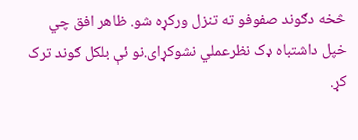څخه دګوند صفوفو ته تنزل ورکړه شو. ظاهر افق چي خپل داشتباه ډک نظرعملي نشوکړای.نو ئې بلکل ګوند ترک کړ.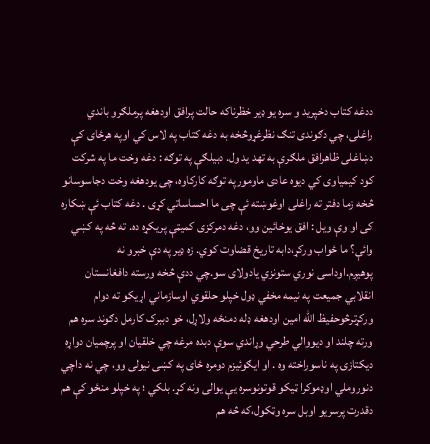ددغه کتاب دخپرید و سره یو ډیر خظرناکه حالت پرافق اودهغه پرملګرو باندي راغلی، چي دګوندی تنګ نظرغړوڅخه به دغه کتاب په لاس کي اوپه هرځای کې دښاغلی ظاهرافق ملګرې به تهد ید ول. دبیلګې په توګه : دغه وخت ما په شرکت کود کیمیاوی کي دیوه عادی ماومورپه توګه کارکاوه، چی یودهغه وخت دجاسوسانو څخه زما دفتر ته راغلی اوغوښته ئې چی ما احساساتي کړی . دغه کتاب ئې ښکاره کی او وې ویل : افق یوخائين وو، دغه دمرکزی کمیټې پریکړه ده. ته څه په کښي وائې؟ ما ځواب ورکړ،دابه تاریخ قضاوت کوي. زه ډیر په دې خبرو نه پوهیږم.اوداسی نوري ستونزي یادولای سو.چي ددې څخه ورسته دافغانستان انقلابي جمیعت په نیمه مخفي ډول خپلو حلقوي اوسازماني اړیکو ته دوام ورکړترڅوحفیظ الله امین اودهغه ډله دمنځه ولاړل، خو دببرک کارمل دګوند سره هم ورته چلند او دیووالي طرحي وړاندي سوې دبده مرغه چي خلقیان او پرچمیان دواړه دیکتازۍ په ناسوراخته وه . او ایګوئیزم دومره ځای په کښی نیولی وو، چي نه داچي دنوروملي اوډموکرا ټیکو قوتونوسره یې یوالی ونه کړ. بلکي ؛ په خپلو منځو کې هم دقدرت پرسریو اوبل سره وټکول،که څه هم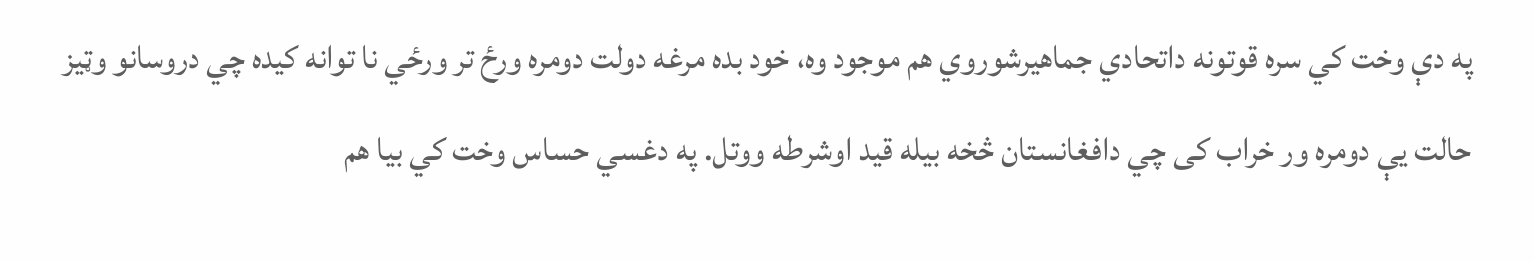په دې وخت کي سره قوتونه داتحادي جماهیرشوروي هم موجود وه، خود بده مرغه دولت دومره ورځ تر ورځي نا توانه کیده چي دروسانو وټیز حالت یې دومره ور خراب کی چي دافغانستان څخه بیله قید اوشرطه ووتل. په دغسي حساس وخت کي بیا هم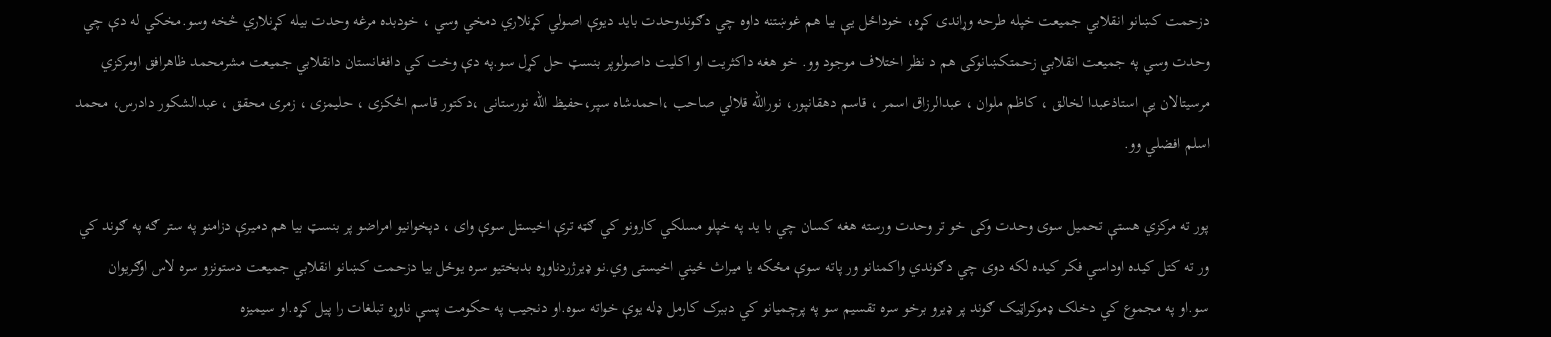دزحمت کښانو انقلابي جمیعت خپله طرحه وړاندی کړه، خوداځل یې بیا هم غوښتنه داوه چي دګوندوحدت باید دیوې اصولي کړنلاري دمخي وسي ، خودبده مرغه وحدت بیله کړنلاري څخه وسو.مخکي له دې چي وحدت وسي په جمیعت انقلابي زحمتکښانوکی هم د نظر اختلاف موجود وو. خو هغه داکثریت او اکلیت داصولوپر بنسټ حل کړل سو.په دې وخت کي دافغانستان دانقلابي جمیعت مشرمحمد ظاهرافق اومرکزي مرسیتالان یې استاذعبدا لخالق ، کاظم ملوان ، عبدالرزاق اسمر ، قاسم دهقانپور، نورالله قلالي صاحب ،احمدشاه سپر،حفیظ الله نورستانی ،دکتور قاسم اڅکزی ، حلیمزی ، زمری محقق ، عبدالشکور دادرس، محمد اسلم افضلي وو.

پور ته مرکزي هستې تحمیل سوی وحدت وکی خو تر وحدت ورسته هغه کسان چي با ید په خپلو مسلکي کارونو کي ګټه ترې اخیستل سوې وای ، دپخوانیو امراضو پر بنسټ بیا هم دمیرې دزامنو په ستر ګه په ګوند کي ور ته کتل کیده اوداسي فکر کیده لکه دوی چي دګوندي واکمنانو ور پاته سوې مځکه یا میراث ځیني اخیستی وي.نو ډیرژردناوړه بدبختیو سره یوځل بیا دزحمت کښانو انقلابي جمیعت دستونزو سره لاس اوګریوان سو.او په مجموع کي دخلک ډموکراټیک ګوند پر ډیرو برخو سره تقسیم سو په پرچمیانو کي دببرک کارمل ډله یوې خواته سوه.او دنجیب په حکومت پسې ناوړه تبلغات را پیل کړه.او سیمیزه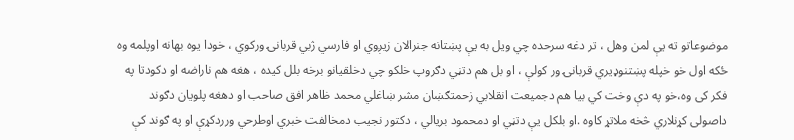موضوعاتو ته یې لمن وهل ، تر دغه سرحده چي ویل به یې پښتانه جنرالان زیږوي او فارسي ژبي قربانۍ ورکوي ، خودا یوه بهانه اوپلمه وه ځکه اول خو خپله پښتنوډیري قربانۍ ور کولې ، او بل هم دتڼي دګروپ خلکو چي دخلقیانو برخه بلل کیده ، هغه هم ناراضه او دکودتا په فکر کی وه،خو په دې وخت کي بیا هم دجمیعت انقلابي زحمتګښان مشر ښاغلي محمد ظاهر افق صاحب او دهغه پلویان دګوند داصولی کړنلاري څخه ملاتړ کاوه .او بلکل یې دتڼي او دمحمود بریالي ، دکتور نجیب دمخالفت خبري اوطرحي ورردکړې او په ګوند کې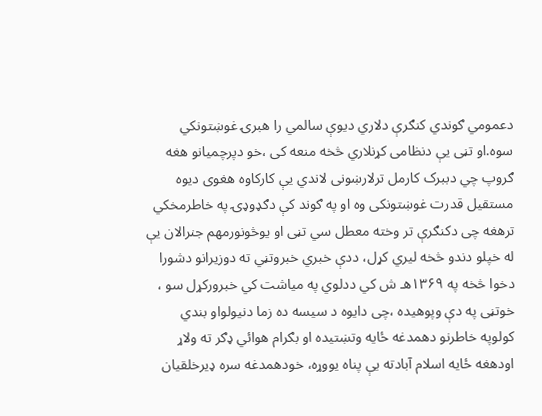دعمومي ګوندي کنګرې دلاري دیوې سالمي را هبرۍ غوښتونکي سوه.او تڼی یې دنظامی کړنلاري څخه منعه کی ،خو دپرچمیانو هغه ګروپ چي دببرک کارمل ترلارښونی لاندي یې کارکاوه هغوی دیوه مستقیل قدرت غوښتونکی وه او په ګوند کې دګډوډۍ په خاطرمخکي ترهغه چی دکنګرې تر وخته معطل سي تڼی او یوڅونورمهم جنرالان یې له خپلو دندو څخه لیري کړل، ددې خبري خبروتڼي ته دوزیرانو دشورا دخوا څخه په ۱۳۶۹هـ ش کي ددلوي په میاشت کي خبرورکړل سو ، خوتڼی په دې وپوهیده ،چی دایوه د سیسه ده زما دنیولواو بندي کولوپه خاطرنو دهمدغه ځایه وتښتیده او بګرام هوائي ډګر ته ولاړ اودهغه ځایه اسلام آبادته يې پناه یووړه، خودهمدغه سره ډیرخلقیان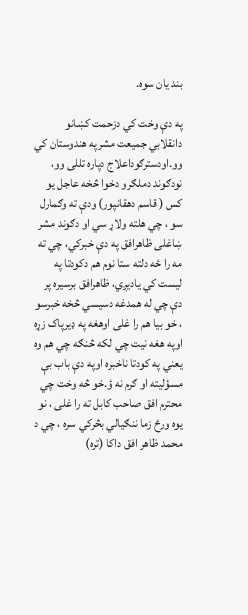بند یان سوه.

په دې وخت کي دزحمت کښانو دانقلابي جمیعت مشرپه هندوستان کي وو.اودسترګوداعلاج دپاره تللی وو، نودګوند دملګرو دخوا څخه عاجل یو کس ( قاسم دهقانپور) ودې ته وګمارل سو ، چي هلته ولاړ سي او دګوند مشر ښاغلی ظاهرافق په دې خبرکي، چي ته مه را ځه دلته ستا نوم هم دکودتا په لیست کي یادیږي، ظاهرافق برسیره پر دې چي له همدغه دسیسي څخه خبرسو ، خو بیا هم را غلی اوهغه په ډیرپاک زړه اوپه هغه نیت چي لکه څنګه چي هم وه یعني په کودتا ناخبره اوپه دې باب بې مسؤلیته او ګرم نه ؤ.خو څه وخت چي محترم افق صاحب کابل ته را غلی ، نو یوه ورځ زما ننګیالي بڅرکي سره ، چي د محمد ظاهر افق داکا (تره)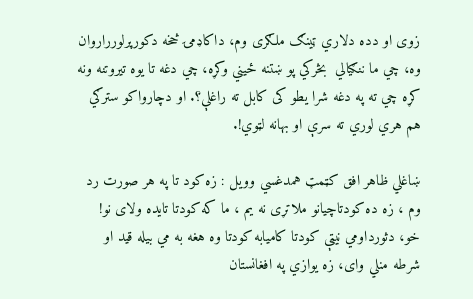زوی او دده دلاري ټینګ ملګری وم، داکاډمۍ څخه دکورپرلورراروان وه، چي ما ننګیالي  بڅرکي پو ښتنه ځیني وکړه، چي دغه تا یوه تیروتنه ونه کړه چي ته په دغه شرا یطو کی کابل ته راغلې؟. او دچارواکو سترګي هم هري لوري ته سرې او بهانه لټوي!.

ښاغلي ظاهر افق کټمټ همدغسي وویل : زه کود تا په هر صورت رد وم ، زه ده کودتاچیانو ملاتړی نه یم ، ما که کودتا تایده ولای نو! خو، دثورداومي نیټې کودتا کامیابه کودتا وه هغه به مي بیله قید او شرطه منلي وای، زه یوازي په افغانستان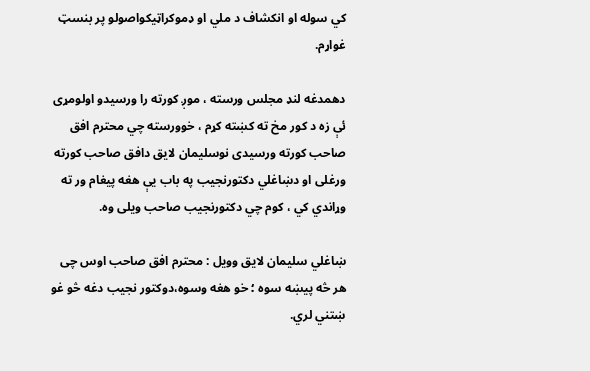کي سوله او انکشاف د ملي او ډموکراټیکواصولو پر بنسټ غواړم.

دهمدغه لنډ مجلس ورسته ، موږ کورته را ورسیدو اولومړی ئې زه د کور مخ ته کښته کړم ، خوورسته چي محترم افق صاحب کورته ورسیدی نوسلیمان لایق دافق صاحب کورته ورغلی او دښاغلي دکتورنجیب په باب یې هغه پیغام ور ته وړاندي کي ، کوم چي دکتورنجیب صاحب ویلی وه.

ښاغلي سلیمان لایق وویل : محترم افق صاحب اوس چی هر څه پیښه سوه ؛ خو هغه وسوه،دوکتور نجیب دغه څو غو ښتني لري.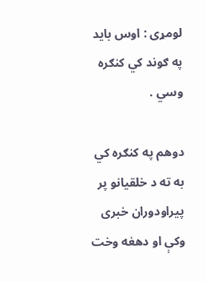لومړی : اوس باید په ګوند کي کنګره وسي .

دوهم په کنګره کي به ته د خلقیانو پر پيراودوران خبری وکې او دهغه وخت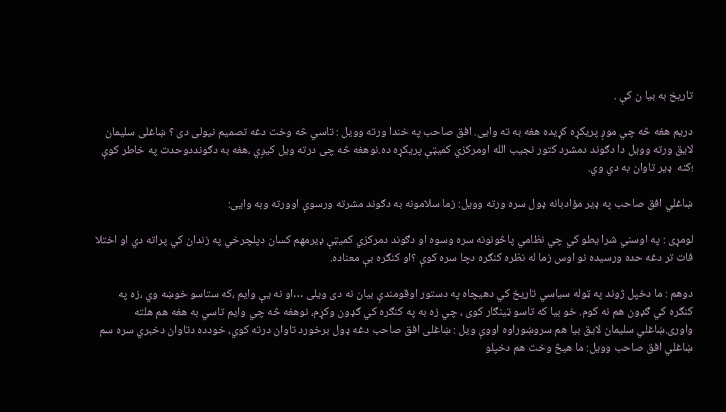تاریخ به بیا ن کې .

دریم هغه څه چي موږ پریکړه کړیده هغه به ته وایی. افق صاحب په خندا ورته وویل : تاسي څه وخت دغه تصمیم نیولی دی ؟ ښاغلی سلیمان لایق ورته وویل دا دګوند دمشرد کتور نجیب الله اومرکزي کمیټې پریکړه ده.نوهغه څه چی درته ویل کیږي ،هغه به دګونددوحدت په خاطر کوې ؛کنه  ډیر تاوان به دي وي.

ښاغلي افق صاحب په ډیر مؤادبانه ډول سره ورته وویل: زما سلامونه به دګوند مشرته ورسوې اوورته وبه وایی:

لومړی : په اوسني شرا یطو کي چي نظامي پاڅونونه سره وسوه او دګوند دمرکزي کمیټې ډیرمهم کسان دپلچرخي په زندان کي پراته دي او اختلا فات تر دغه حده ورسیده نو اوس زما له نظره کنګره دچا سره کوې ؟او کنګره بې معناده.

دوهم : ما دخپل ژوند په ټوله سیاسي تاریخ کي دهیچاه په دستور اوقومندې بیان نه دی ویلی …او نه یې وایم ،که ستاسو خوښه وي ،زه په کنګره کي ګډون هم نه کوم. خو بیا که تاسو ټینګار کوی ، چي زه به په کنګره کي ګډون وکړم، نوهغه څه چي وایم تاسي به هغه هم هلته واوری.ښاغلي سلیمان لایق بیا هم سروښوراوه اووې ویل : ښاغلی افق صاحب دغه ډول برخورد تاوان درته کوي، خودده دتاوان دخبري سره سم ښاغلي افق صاحب وویل: ما هیڅ وخت هم دخپلو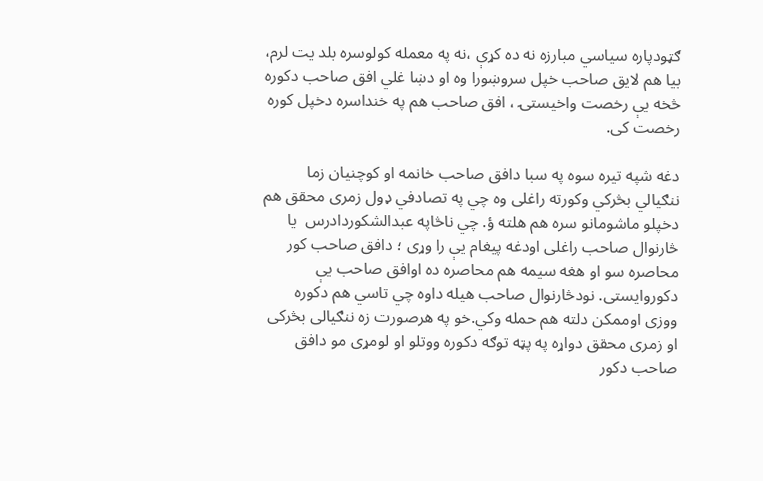ګټودپاره سیاسي مبارزه نه ده کړې ،نه په معمله کولوسره بلد یت لرم، بیا هم لایق صاحب خپل سروښورا وه او دښا غلي افق صاحب دکوره څخه یې رخصت واخیستۍ ، افق صاحب هم په خنداسره دخپل کوره رخصت کی.

دغه شپه تیره سوه په سبا دافق صاحب خانمه او کوچنیان زما ننګیالي بڅرکي وکورته راغلی وه چي په تصادفي ډول زمری محقق هم دخپلو ماشومانو سره هم هلته ؤ. چي ناڅاپه عبدالشکوردادرس  یا څارنوال صاحب راغلی اودغه پیغام یې را وړی ؛ دافق صاحب کور محاصره سو او هغه سیمه هم محاصره ده اوافق صاحب یې دکوروایستی. نودڅارنوال صاحب هیله داوه چي تاسي هم دکوره ووزی اوممکن دلته هم حمله وکي.خو په هرصورت زه ننګیالی بڅرکی او زمری محقق دواړه په پټه توګه دکوره ووتلو او لومړی مو دافق صاحب دکور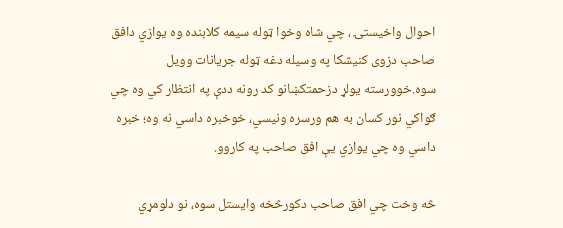احوال واخیستۍ ، چي شاه وخوا ټوله سیمه کلابنده وه یوازي دافق صاحب دزوی کنیشکا په وسیله دغه ټوله جریانات وویل سوه.خوورسته یولړ دزحمتکښانو کد رونه ددې په انتظار کي وه چي ګواکي نور کسان به هم ورسره ونیسي، خوخبره داسي نه وه؛ خبره داسي وه چي یوازي یې افق صاحب په کاروو.

څه وخت چي افق صاحب دکورڅخه وایستل سوه، نو دلومړي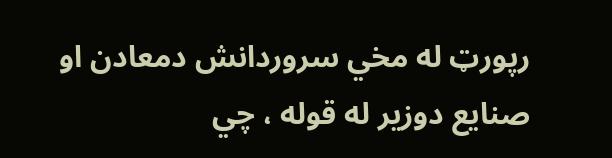رپورټ له مخي سروردانش دمعادن او صنایع دوزیر له قوله ، چي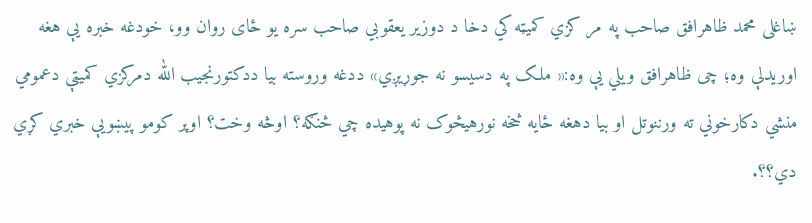ښاغلی محمد ظاهرافق صاحب په مر کزي کمیټه کي دخا د دوزیر یعقوبي صاحب سره یو ځای روان وو، خودغه خبره یې هغه اوریدلې وه؛ چی ظاهرافق ویلي یې وه:« ملک په دسیسو نه جوړیږي» ددغه وروسته بیا ددکتورنجیب الله دمرکزي کمیټې دعمومي منشي دکارخوني ته ورننوتل او بیا دهغه ځایه څخه نورهیڅوک نه پوهیده چي څنګه؟ اوڅه وخت؟ اوپر کومو پيښویې خبري کړي دي؟؟.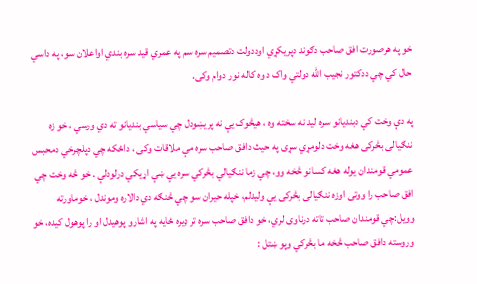خو په هرصورت افق صاحب دګوند دپریکړي اوددولت دتصمیم سره سم په عمري قید سره بندي اواعلان سو، په داسي حال کي چي ددکتور نجیب الله دولتي واک د وه کاله نور دوام وکی.

په دې وخت کي دبندیانو سره لید نه سخته وه ، هیڅوک یې نه پریښودل چي سیاسي بندیانو ته دي ورسي ، خو زه ننګیالی بڅرکی هغه وخت دلومړي سړی په حیث دافق صاحب سره مې ملاقات وکی ، داځکه چي دپلچرخي دمحبس عمومي قومندان یوله هغه کسانو څخه وو، چي زما ننګیالي بڅرکي سره یې ښې اړیکي درلودلې . خو څه وخت چي افق صاحب را ووتی اوزه ننګیالی بڅرکی يې ولیدلم، خپله حیران سو چي څنګه دي دالاره وموندل ، خوماورته وویل:چي قومندان صاحب تاته درناوی لري، خو دافق صاحب سره تر ډيره ځایه په اشارو پوهیدل او را پوهول کیده، خو وروسته دافق صاحب څخه ما بڅرکي وپو ښتل :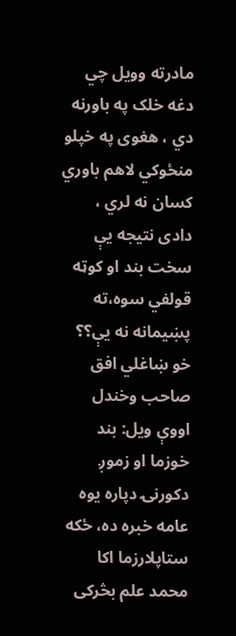مادرته وویل چي دغه خلک په باورنه دي ، هغوی په خپلو منځوکي لاهم باوري کسان نه لري ، دادی نتیجه يې سخت بند او کوټه قولفي سوه،ته پښیمانه نه یې؟؟ خو ښاغلي افق صاحب وخندل اووې ویل: بند خوزما او زموږ دکورنۍ دپاره یوه عامه خبره ده، ځکه ستاپلارزما اکا محمد علم بڅرکی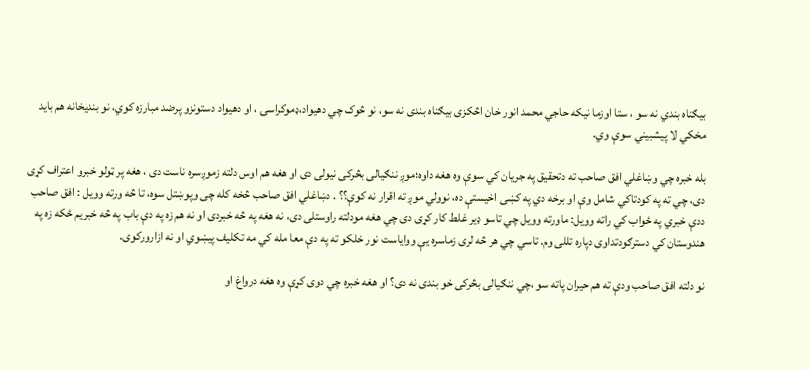بیګناه بندي نه سو ، ستا اوزما نیکه حاجي محمد انور خان اڅکزی بیګناه بندی نه سو، نو څوک چي دهیواد،ډموکراسۍ ، او دهیواد دستونزو پرضد مبارزه کوي، نو بنديخانه هم باید مخکي لا پیشبیني سوې وي.

بله خبره چي وښاغلي افق صاحب ته دتحقیق په جریان کي سوې وه هغه داوه؛موږ ننګیالی بڅرکی نیولی دی او هغه هم اوس دلته زموږسره ناست دی ، هغه پر ټولو خبرو اعتراف کړی دی، چي ته په کودتاکي شامل وې او برخه دي په کښی اخیستې ده، نوولي موږ ته اقرار نه کوې؟؟ . دښاغلي افق صاحب څخه کله چی وپوښتل سوه، تا څه ورته وویل : افق صاحب ددې خبري په ځواب کي راته وویل: ماورته وویل چي تاسو ډیر غلط کار کړی دی چي هغه مودلته راوستلی دی، نه هغه په څه خبردی او نه هم زه په دې باب په څه خبریم ځکه زه په هندوستان کي دسترګودتداوی دپاره تللی وم. تاسي چي هر څه لری زماسره یې ووایاست نور خلکو ته په دې معا مله کي مه تکلیف پیښوي او نه ازارورکوی.

نو دلته افق صاحب ودې ته هم حیران پاته سو ،چي ننګیالی بڅرکی خو بندی نه دی؟ او هغه خبره چي دوی کړې وه هغه درواغ او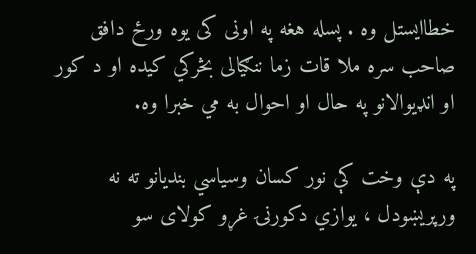خطاایستل وه . پسله هغه په اونی کی یوه ورځ دافق صاحب سره ملا قات زما ننګیالی بڅرکي کیده او د کور او انډیوالانو په حال او احوال به مي خبرا وه.

په دې وخت کې نور کسان وسیاسي بندیانو ته نه ورپریښودل ، یوازي دکورنۍ غړو کولای سو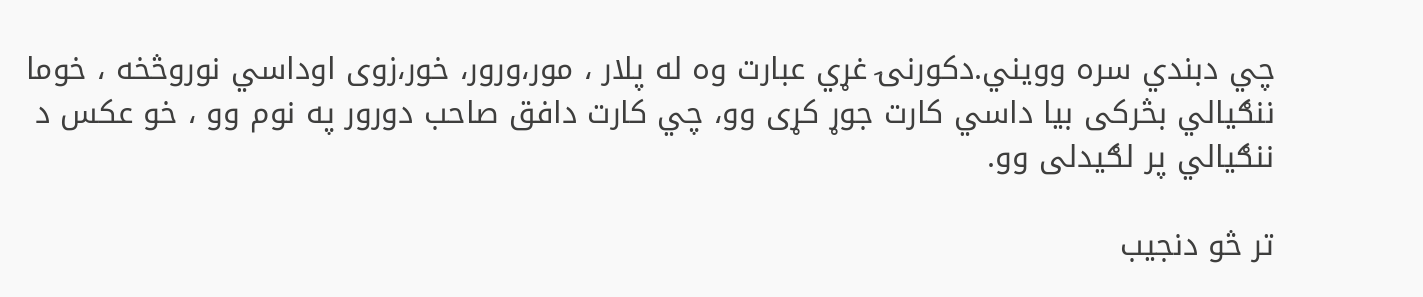چي دبندي سره وویني.دکورنۍ غړي عبارت وه له پلار ، مور،ورور، خور،زوی اوداسي نوروڅخه ، خوما ننګیالي بڅرکی بیا داسي کارت جوړ کړی وو، چي کارت دافق صاحب دورور په نوم وو ، خو عکس د ننګیالي پر لګیدلی وو.

تر څو دنجیب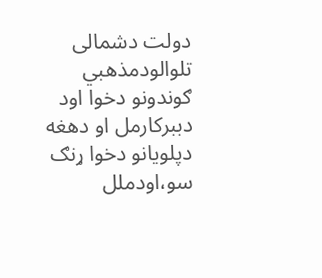دولت دشمالی تلوالودمذهبي ګوندونو دخوا اود دببرکارمل او دهغه دپلویانو دخوا ړنګ سو،اودملل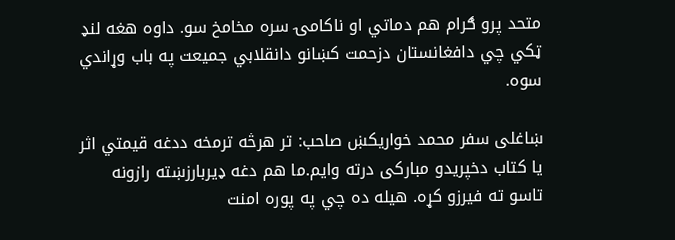متحد پرو ګرام هم دماتي او ناکامۍ سره مخامخ سو. داوه هغه لنډ ټکي چي دافغانستان دزحمت کښانو دانقلابي جمیعت په باب وړاندي سوه.

ښاغلی سفر محمد خواریکښ صاحب: تر هرڅه ترمخه ددغه قیمتي اثر یا کتاب دخپریدو مبارکی درته وایم.ما هم دغه ډیربارزښته رازونه تاسو ته فیرزو کړه. هیله ده چي په پوره امنت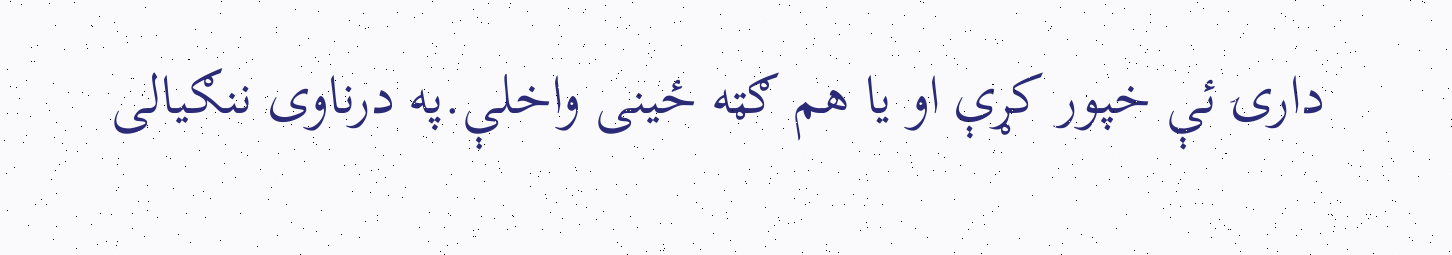دارۍ ئې خپور کړې او یا هم ګټه ځینی واخلې.په درناوی ننګیالی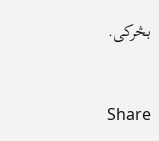بڅرکی.



Share